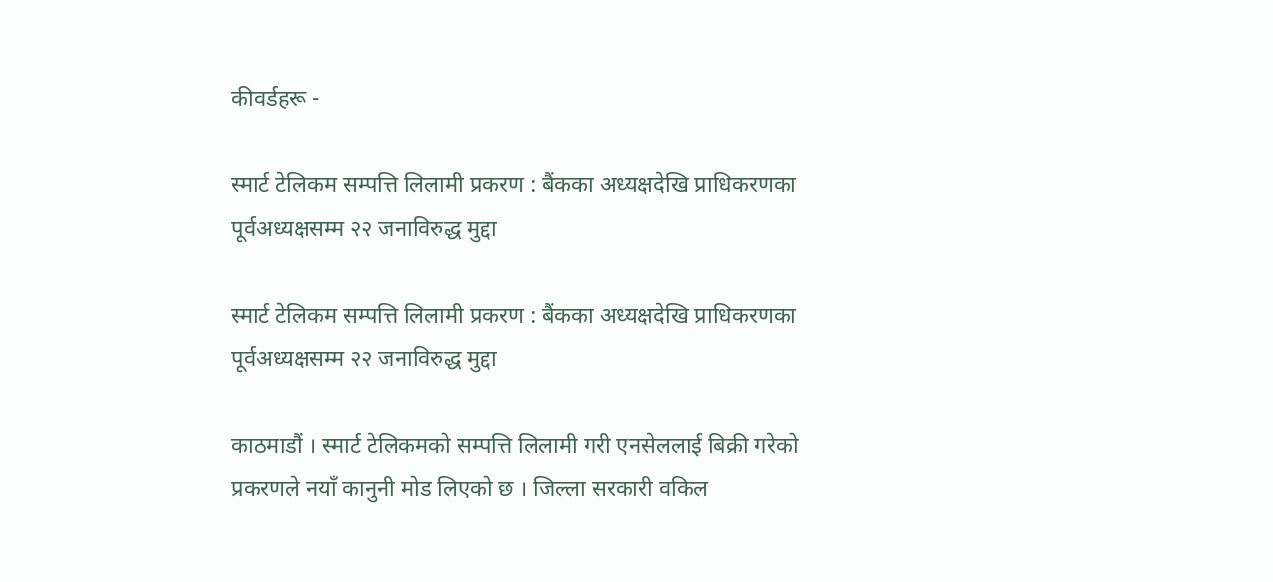कीवर्डहरू -

स्मार्ट टेलिकम सम्पत्ति लिलामी प्रकरण : बैंकका अध्यक्षदेखि प्राधिकरणका पूर्वअध्यक्षसम्म २२ जनाविरुद्ध मुद्दा

स्मार्ट टेलिकम सम्पत्ति लिलामी प्रकरण : बैंकका अध्यक्षदेखि प्राधिकरणका पूर्वअध्यक्षसम्म २२ जनाविरुद्ध मुद्दा

काठमाडौं । स्मार्ट टेलिकमको सम्पत्ति लिलामी गरी एनसेललाई बिक्री गरेको प्रकरणले नयाँ कानुनी मोड लिएको छ । जिल्ला सरकारी वकिल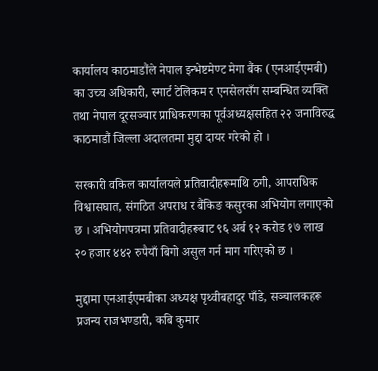कार्यालय काठमाडौंले नेपाल इन्भेष्टमेण्ट मेगा बैंक (एनआईएमबी) का उच्च अधिकारी, स्मार्ट टेलिकम र एनसेलसँग सम्बन्धित व्यक्ति तथा नेपाल दूरसञ्चार प्राधिकरणका पूर्वअध्यक्षसहित २२ जनाविरुद्ध काठमाडौं जिल्ला अदालतमा मुद्दा दायर गरेको हो ।

सरकारी वकिल कार्यालयले प्रतिवादीहरूमाथि ठगी, आपराधिक विश्वासघात, संगठित अपराध र बैंकिङ कसुरका अभियोग लगाएको छ । अभियोगपत्रमा प्रतिवादीहरूबाट ९६ अर्ब १२ करोड १७ लाख २० हजार ४४२ रुपैयाँ बिगो असुल गर्न माग गरिएको छ ।

मुद्दामा एनआईएमबीका अध्यक्ष पृथ्वीबहादुर पाँडे, सञ्चालकहरू प्रजन्य राजभण्डारी, कबि कुमार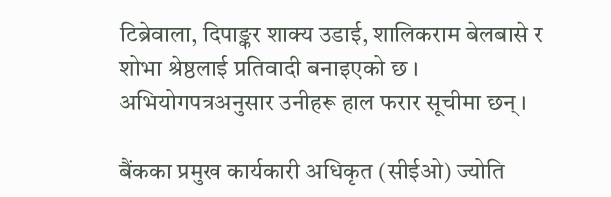टिब्रेवाला, दिपाङ्कर शाक्य उडाई, शालिकराम बेलबासे र शोभा श्रेष्ठलाई प्रतिवादी बनाइएको छ । अभियोगपत्रअनुसार उनीहरू हाल फरार सूचीमा छन् ।

बैंकका प्रमुख कार्यकारी अधिकृत (सीईओ) ज्योति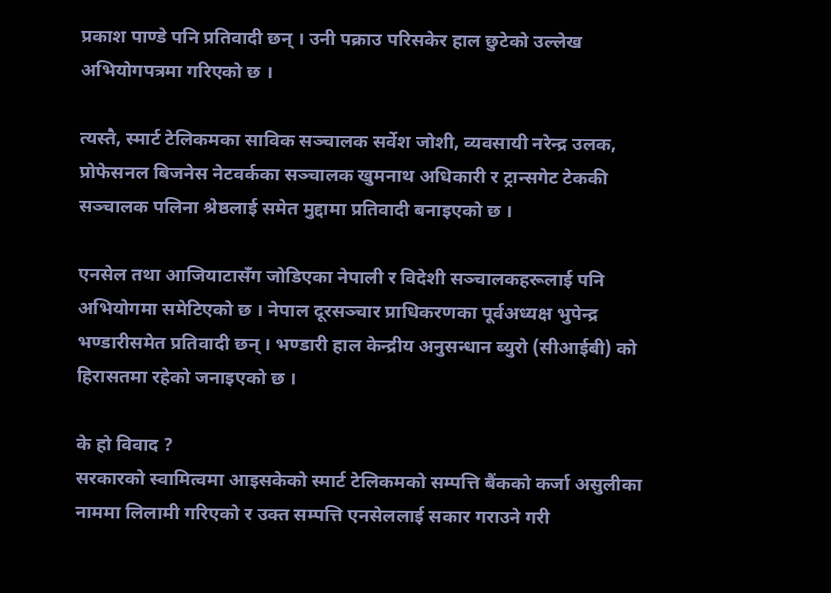प्रकाश पाण्डे पनि प्रतिवादी छन् । उनी पक्राउ परिसकेर हाल छुटेको उल्लेख अभियोगपत्रमा गरिएको छ ।

त्यस्तै, स्मार्ट टेलिकमका साविक सञ्चालक सर्वेश जोशी, व्यवसायी नरेन्द्र उलक, प्रोफेसनल बिजनेस नेटवर्कका सञ्चालक खुमनाथ अधिकारी र ट्रान्सगेट टेककी सञ्चालक पलिना श्रेष्ठलाई समेत मुद्दामा प्रतिवादी बनाइएको छ ।

एनसेल तथा आजियाटासँग जोडिएका नेपाली र विदेशी सञ्चालकहरूलाई पनि अभियोगमा समेटिएको छ । नेपाल दूरसञ्चार प्राधिकरणका पूर्वअध्यक्ष भुपेन्द्र भण्डारीसमेत प्रतिवादी छन् । भण्डारी हाल केन्द्रीय अनुसन्धान ब्युरो (सीआईबी) को हिरासतमा रहेको जनाइएको छ ।

के हो विवाद ?
सरकारको स्वामित्वमा आइसकेको स्मार्ट टेलिकमको सम्पत्ति बैंकको कर्जा असुलीका नाममा लिलामी गरिएको र उक्त सम्पत्ति एनसेललाई सकार गराउने गरी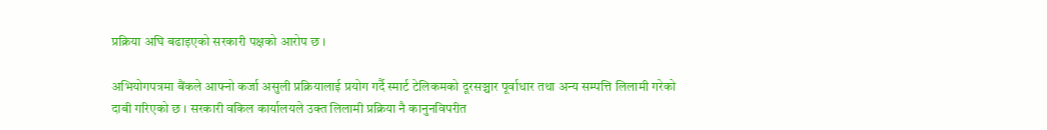प्रक्रिया अघि बढाइएको सरकारी पक्षको आरोप छ ।

अभियोगपत्रमा बैंकले आफ्नो कर्जा असुली प्रक्रियालाई प्रयोग गर्दै स्मार्ट टेलिकमको दूरसञ्चार पूर्वाधार तथा अन्य सम्पत्ति लिलामी गरेको दाबी गरिएको छ । सरकारी वकिल कार्यालयले उक्त लिलामी प्रक्रिया नै कानुनविपरीत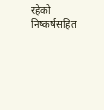रहेको निष्कर्षसहित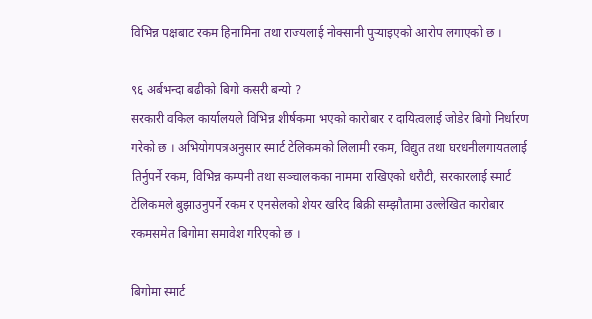विभिन्न पक्षबाट रकम हिनामिना तथा राज्यलाई नोक्सानी पुर्‍याइएको आरोप लगाएको छ ।

९६ अर्बभन्दा बढीको बिगो कसरी बन्यो ?
सरकारी वकिल कार्यालयले विभिन्न शीर्षकमा भएको कारोबार र दायित्वलाई जोडेर बिगो निर्धारण गरेको छ । अभियोगपत्रअनुसार स्मार्ट टेलिकमको लिलामी रकम, विद्युत तथा घरधनीलगायतलाई तिर्नुपर्ने रकम, विभिन्न कम्पनी तथा सञ्चालकका नाममा राखिएको धरौटी, सरकारलाई स्मार्ट टेलिकमले बुझाउनुपर्ने रकम र एनसेलको शेयर खरिद बिक्री सम्झौतामा उल्लेखित कारोबार रकमसमेत बिगोमा समावेश गरिएको छ ।

बिगोमा स्मार्ट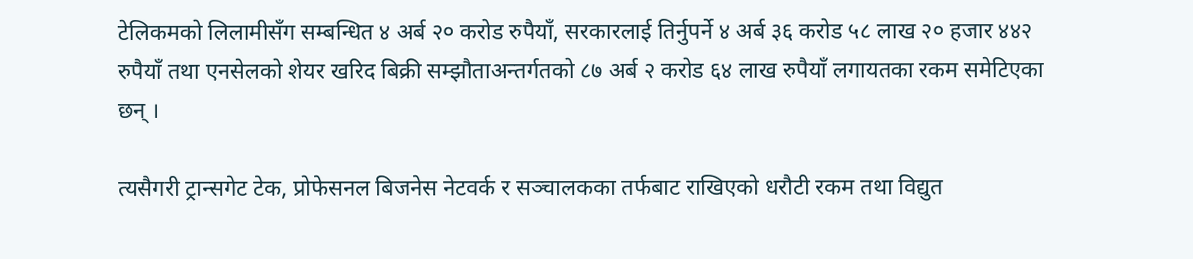टेलिकमको लिलामीसँग सम्बन्धित ४ अर्ब २० करोड रुपैयाँ, सरकारलाई तिर्नुपर्ने ४ अर्ब ३६ करोड ५८ लाख २० हजार ४४२ रुपैयाँ तथा एनसेलको शेयर खरिद बिक्री सम्झौताअन्तर्गतको ८७ अर्ब २ करोड ६४ लाख रुपैयाँ लगायतका रकम समेटिएका छन् ।

त्यसैगरी ट्रान्सगेट टेक, प्रोफेसनल बिजनेस नेटवर्क र सञ्चालकका तर्फबाट राखिएको धरौटी रकम तथा विद्युत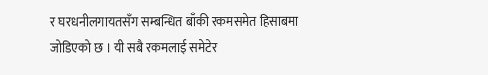र घरधनीलगायतसँग सम्बन्धित बाँकी रकमसमेत हिसाबमा जोडिएको छ । यी सबै रकमलाई समेटेर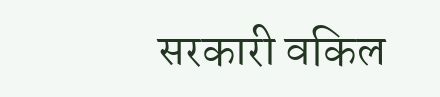सरकारी वकिल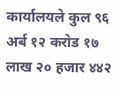कार्यालयले कुल ९६ अर्ब १२ करोड १७ लाख २० हजार ४४२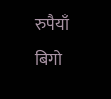रुपैयाँ बिगो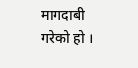मागदाबी गरेको हो ।